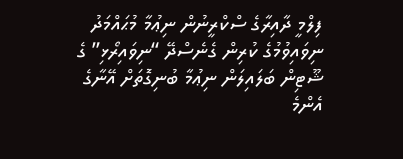ފިލްމީ ދާއިރާގެ ސްކްރީނުން ނިޢުމާ މުޙައްމަދު ނިވައިވުމުގެ ކުރިން ގެނެސްދޭ “ނިވައިރޯޅި” ގެ ޝޫޓިން ބަލައިލަން ނިޢުމާ ބުނިގޮތަށް އޭނާގެ އެންމެ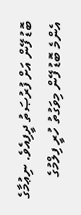ބޮޑު ފޭން އަށް ފުރުޞަތު ދީފިއެވެ. ނިޢުމާގެ އެންމެ ބޮޑު ފޭން މިވަގުތު ހުރީ ފިލްމުގެ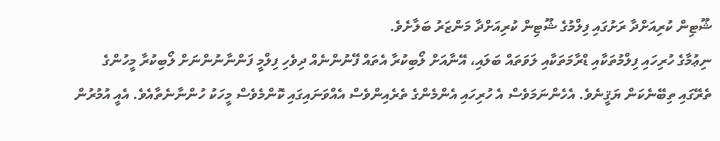ޝޫޓިން ކުރިއަށްދާ ރަށުގައި ފިލްމުގެ ޝޫޓިން ކުރިއަށްދާ މަންޒަރު ބަލާށެވެ.
ނިޢުމާގެ ހުރިހައި ފިލްމުތަކާއި ޑްރާމަތަކާއި ލަވަތައް ބަލައި، އޭނާއަށް ލޯބިކުރާ އެތައް ފޭނުންނެއް ދިވެހި ފިލްމީ ފަންނާނުންނަށް ލޯބިކުރާ މީހުންގެ ތެރޭގައި ތިބޭނެކަން ޔަޤީނެވެ. އެހެންނަމަވެސް އެ ހުރިހައި އެންމެންގެ ތެރެއިންވެސް އެއްވަނައިގައި ކޮންމެވެސް މީހަކު ހުންނާނެތާއެވެ. އެއީ އުމުރުން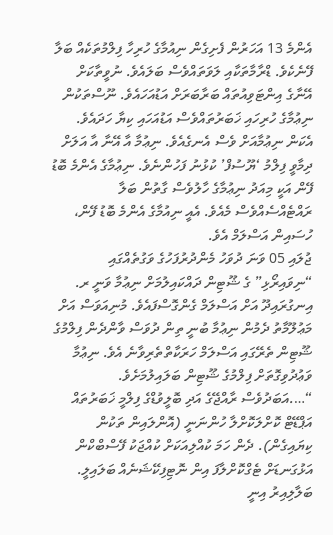އެންމެ 13 އަހަރުން ފެށިގެން ނިއުމާގެ ހުރިހާ ފިލްމުތަކެއް ބަލާ ފޭނެކެވެ. ޑްރާމާތަކާއި ލަވަތައްވެސް ބަލައެވެ. ނުވީތާކަށް އޭނާގެ އިންޓަވިއުތައް ބަރާބަރަށް އަޑުއަހައެވެ. ނޫސްތަކުން ނިޢުމާގެ ހުރިހައި ޚަބަރުތައްވެސް އަޑުއަހައި ކިޔާ ހަދައެވެ. އެކަން ނިޢުމާއަށް ވެސް އެނގެއެވެ. ނިޢުމާ އާ އޭނާ އާ އަލަށް ދިމާވީ ފިލްމު ‘ޔޫސުފް’ ކުޅުނު ފަހުންނެވެ. ނިޢުމާގެ އެންމެ ބޮޑު ފޭން އަކީ މިއަދު ނިޢުމާގެ ހާލުވެސް ގާތުން ބަލާ ރައްޓެއްސެއްވެސް މެއެވެ. އެއީ ނިއުމާގެ އެންމެ ބޮޑު ފޭން، ހުސައިން އަސްލަމް އެވެ.
ޖުލައި 05 ވަނަ ދުވަހު މެންދުރުފަހުގެ ވަގުތެއްގައި “ނިވައިރޯޅި” ގެ ޝޫޓިން ދައްކައިލުމަށް ނިޢުމާ ވަނީ ރ. އިނގުރައިދޫ އަށް އަސްލަމް ގެންގޮސްފައެވެ. މުނިއަވަސް އަށް މަޢުލޫމާތު ދެމުން ނިޢުމާ ބުނީ ތިން ދުވަސް ވާންދެން ފިލްމުގެ ޝޫޓިން ތެރޭގައި އަސްލަމް ހަރަކާތްތެރިވާނެ އެވެ. ނިޢުމާ ވަޢުދުވިގޮތަށް ފިލްމުގެ ޝޫޓިން ބަލައިލުމަށެވެ.
“….އަބަދުވެސް ރާއްޖޭގެ އަދި ބޮލީވުޑްގެ ފިލްމީ ޚަބަރުތައް އަޕްޑޭޓް ކޮށްލަކޮށްލާ ހުންނަނީ (އޮންލައިން ތަކުން ކިޔައިގެން). ދެން ހަމަ ކުއްލިއަކަށް ކުއްޖަކު ފޭސްބްކްން އަޅުގަނޑަށް ޓެގްކޮށްލާފަ އިން ނޮޓިފިކޭޝަނެއް ބަލައިލީ. ބަލާލިއިރު އިނީ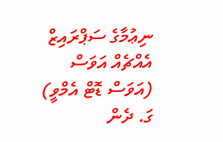ނިޢުމާގެ ސަޕްރައިޒް އެއްޗެއް އަވަސް (އަވަސް ޑޮޓް އެމްވީ) ގަ. ދެން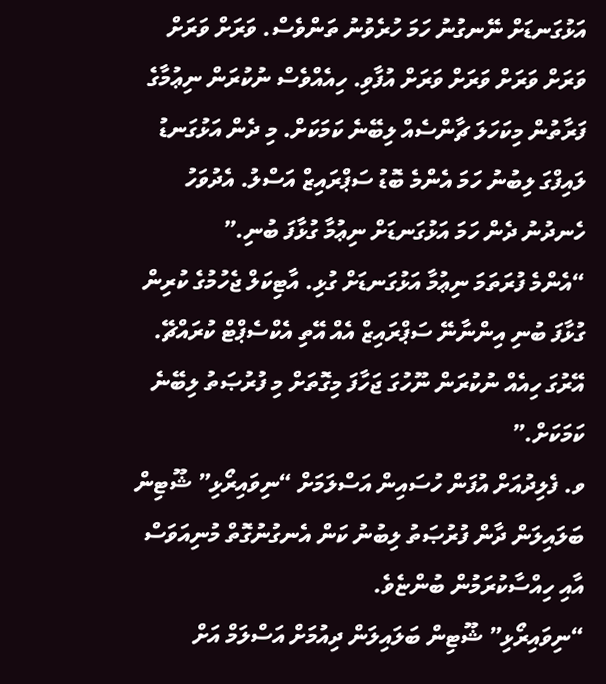އަޅުގަނޑަށް ނޭނގުނު ހަމަ ހުރެވުނު ތަންވެސް. ވަރަށް ވަރަށް ވަރަށް ވަރަށް ވަރަށް ވަރަށް އުފާވި. ހިއެއްވެސް ނުކުރަން ނިޢުމާގެ ފަރާތުން މިކަހަލަ ޗާންސެއް ލިބޭނެ ކަމަކަށް. މި ދެން އަޅުގަނޑު ލައިފްގަ ލިބުނު ހަމަ އެންމެ ބޮޑު ސަޕްރައިޒް އަސްލު. އެދުވަހު ހެނދުނު ދެން ހަމަ އަޅުގަނޑަށް ނިޢުމާ ގުޅާފަ ބުނި.”
“އެންމެ ފުރަތަމަ ނިޢުމާ އަޅުގަނޑަށް ގުޅި. އާޓިކަލް ޖެހުމުގެ ކުރިން ގުޅާފަ ބުނި އިންނާނޭ ސަޕްރައިޒް އެއް އޭތި އެކްސެޕްޓް ކުރައްޗޭ. އޭރުގަ ހިއެއް ނުކުރަން ނޫހުގަ ޖަހާފަ މިގޮތަށް މި ފުރުޞަތު ލިބޭނެ ކަމަކަށް.”
ވ. ފެލިދުއަށް އުފަން ހުސައިން އަސްލަމަށް “ނިވައިރޯޅި” ޝޫޓިން ބަލައިލަން ދާން ފުރުޞަތު ލިބުނު ކަން އެނގުނުގޮތް މުނިއަވަސް އާއި ހިއްސާކުރަމުން ބުންޏެވެ.
“ނިވައިރޯޅި” ޝޫޓިން ބަލައިލަން ދިއުމަށް އަސްލަމް އަށް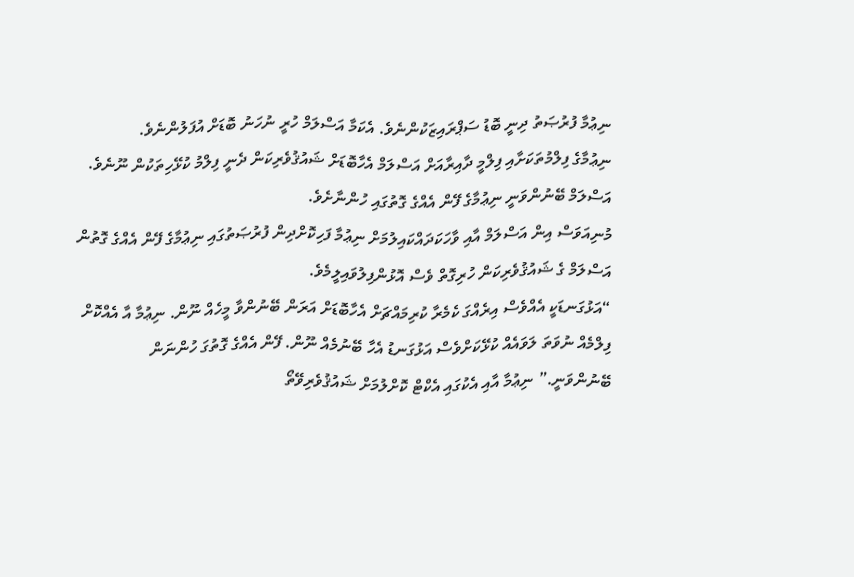ނިޢުމާ ފުރުޞަތު ދިނީ ބޮޑު ސަޕްރައިޒަކުންނެވެ. އެކަމާ އަސްލަމް ހުރީ ނުހަނު ބޮޑަށް އުފަލުންނެވެ.
ނިޢުމާގެ ފިލްމުތަކަށާއި ފިލްމީ ދާއިރާއަށް އަސްލަމް އެހާބޮޑަށް ޝައުޤުވެރިކަން ދެނީ ފިލްމު ކުޅޭހިތަކުން ނޫނެވެ. އަސްލަމް ބޭނުންވަނީ ނިޢުމާގެ ފޭން އެއްގެ ގޮތުގައި ހުންނާށެވެ.
މުނިއަވަސް އިން އަސްލަމް އާއި ވާހަކަދައްކައިލުމަށް ނިޢުމާ ފަހިކޮށްދިން ފުރުޞަތުގައި ނިޢުމާގެ ފޭން އެއްގެ ގޮތުން އަސްލަމް ގެ ޝައުޤުވެރިކަން ހުރިގޮތް ވެސް އޮޅުންފިލުވައިލީމެވެ.
“އަޅުގަނޑަކީ އެއްވެސް އިރެއްގަ ކެމެރާ ކުރިމައްޗަށް އެހާބޮޑަށް އަރަން ބޭނުންވާ މީހެއް ނޫން. ނިޢުމާ އާ އެއްކޮށް ފިލްމެއް ނުވަތަ ލަވައެއް ކުޅޭކަށްވެސް އަޅުގަނޑު އެހާ ބޭނުމެއް ނޫން. ފޭން އެއްގެ ގޮތުގަ ހުންނަން ބޭނުންވަނީ.” ނިޢުމާ އާއި އެކުގައި އެކްޓް ކޮށްލުމަށް ޝައުޤުވެރިވޭތޯ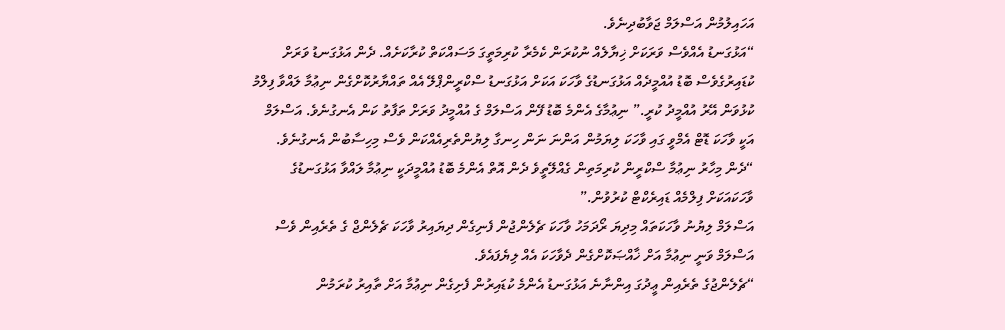އަހައިލުމުން އަސްލަމް ޖަވާބުދިނެވެ.
“އަޅުގަނޑު އެއްވެސް ވަރަކަށް ޚިޔާލެއް ނުކުރަން ކެމެރާ ކުރިމަތީގަ މަސައްކަތް ކުރާކަށެއް. ދެން އަޅުގަނޑު ވަރަށް ކުޑައިރުގެވެސް ބޮޑު އުއްމީދެއް އަޅުގަނޑުގެ ވާހަކަ އަކަށް އަޅުގަނޑު ސްކްރީންޕްލޭ އެއް ތައްޔާރުކޮށްގެން ނިޢުމާ ލައްވާ ފިލްމު ކުޅުވަން އޭރު އުއްމީދު ކުރީ.” ނިޢުމާގެ އެންމެ ބޮޑު ފޭން އަސްލަމް ގެ އުއްމީދު ވަރަށް ތަފާތު ކަން އެނގުނެވެ. އަސްލަމް އަކީ ވާހަކަ ޑޮޓް އެމްވީ ގައި ވާހަކަ ލިޔަމުން އަންނަ ނަން ހިނގާ ލިޔުންތެރިއެއްކަން ވެސް މިހިސާބުން އެނގުނެވެ.
“ދެން މިހާރު ނިޢުމާ ސްކްރީން ކުރިމަތިން ގެއްލޭތީވެ ދެން އޮތް އެންމެ ބޮޑު އުއްމީދަކީ ނިޢުމާ ލައްވާ އަޅުގަނޑުގެ ވާހަކައަކަށް ފިލްމެއް ޑައިރެކްޓް ކުރުވުން.”
އަސްލަމް ލިޔުނު ވާހަކަތައް މިދިޔަ ރޯދަމަހު ވާހަކަ ޗެލެންޖުން ފެނިގެން ދިޔައިރު ވާހަކަ ޗެލެންޖް ގެ ތެރެއިން ވެސް އަސްލަމް ވަނީ ނިޢުމާ އަށް ޚާއްޞަކޮށްގެން ދެވާހަކަ އެއް ލިޔެފައެވެ.
“ޗެލެންޖުގެ ތެރެއިން ޢީދުގަ އިންނާނެ އަޅުގަނޑު އެންމެ ކުޑައިރުން ފެށިގެން ނިޢުމާ އަށް ތާއިރު ކުރަމުން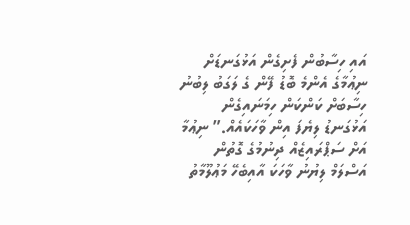އައި ހިސާބުން ފެށިގެން އަޅުގަނޑަށް ނިޢުމާގެ އެންމެ ބޮޑު ފޭން ގެ ލަގަބު ލިބުނު ހިސާބަށް ކަންކަން ހިމަނައިގެން އަޅުގަނޑު ލިޔެފަ އިން ވާހަކައެއް.” ނިޢުމާ އަށް ސަޕްރައިޒެއް ދިނުމުގެ ގޮތުން އަސްލަމް ލިޔުނު ވާހަކަ އާއިބެހޭ މަޢުލޫމާތު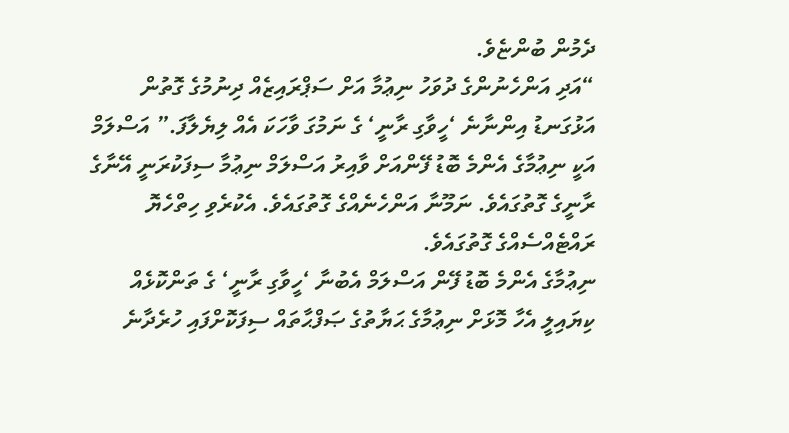ދެމުން ބުންޏެވެ.
“އަދި އަންހެނުންގެ ދުވަހު ނިޢުމާ އަށް ސަޕްރައިޒެއް ދިނުމުގެ ގޮތުން އަޅުގަނޑު އިންނާނެ ‘ހީވާގި ރާނީ‘ ގެ ނަމުގަ ވާހަކަ އެއް ލިޔެލާފަ.” އަސްލަމް އަކީ ނިޢުމާގެ އެންމެ ބޮޑު ފޭންއަށް ވާއިރު އަސްލަމް ނިޢުމާ ސިފަކުރަނީ އޭނާގެ ރާނީގެ ގޮތުގައެވެ. ނަމޫނާ އަންހެނެއްގެ ގޮތުގައެވެ. އެކުރެވި ހިތްހެޔޮ ރައްޓެއްސެއްގެ ގޮތުގައެވެ.
ނިޢުމާގެ އެންމެ ބޮޑު ފޭން އަސްލަމް އެބުނާ ‘ހީވާގި ރާނީ‘ ގެ ތަންކޮޅެއް ކިޔައިލީ އެހާ މޮޅަށް ނިޢުމާގެ ޙަޔާތުގެ ޞަފްޙާތައް ސިފަކޮށްފައި ހުރެދާނެ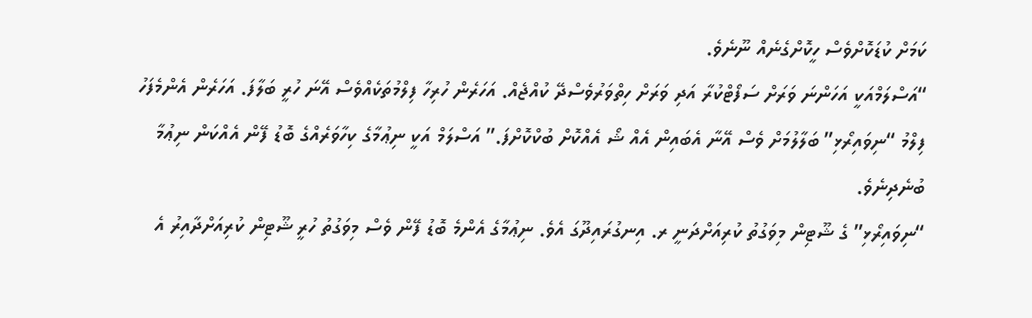ކަމަށް ކުޑަކޮށްވެސް ހީކޮށްގެނެއް ނޫނެވެ.
“އަސްލަމްއަކީ އަހަންނަ ވަރަށް ސަފޯޓްކުރާ އަދި ވަރަށް ހިތްވަރުވެސްދޭ ކުއްޖެއް. އަހަރެން ހުރިހާ ފިލްމުތަކެއްވެސް އޭނަ ހުރީ ބަލާފަ. އަހަރެން އެންމެފަހު ފިލްމު “ނިވައިރޯޅި” ބަލާލުމަށް ވެސް އޭނާ އެބައިން އެއް ޝޯ އެއްކޮށް ބުކްކޮށްފަ.” އަސްލަމް އަކީ ނިޢުމާގެ ކިހާވަރެއްގެ ބޮޑު ފޭން އެއްކަން ނިޢުމާ ބުނެދިނެވެ.
“ނިވައިރޯޅި” ގެ ޝޫޓިން މިވަގުތު ކުރިއަށްދަނީ ރ. އިނގުރައިދޫގަ އެވެ. ނިޢުމާގެ އެންމެ ބޮޑު ފޭން ވެސް މިވަގުތު ހުރީ ޝޫޓިން ކުރިއަށްދާއިރު އެ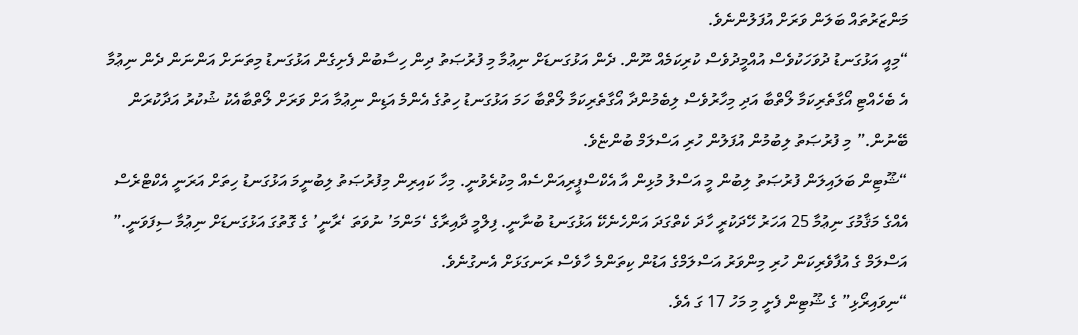މަންޒަރުތައް ބަލަން ވަރަށް އުފަލުންނެވެ.
“މިއީ އަޅުގަނޑު ދުވަހަކުވެސް އުއްމީދުވެސް ކުރިކަމެއް ނޫން. ދެން އަޅުގަނޑަށް ނިޢުމާ މި ފުރުޞަތު ދިން ހިސާބުން ފެށިގެން އަޅުގަނޑު މިތަނަށް އަންނަން ދެން ނިޢުމާ އެ ބެހެއްޓި އޯގާތެރިކަމާ ލޯތްބާ އަދި މިހާރުވެސް ލިބެމުންދާ އޯގާތެރިކަމާ ލޯތްބާ ހަމަ އަޅުގަނޑު ހިތުގެ އެންމެ އަޑިން ނިޢުމާ އަށް ވަރަށް ލޯތްބާއެކު ޝުކުރު އަދާކުރަން ބޭނުން.” މި ފުރުޞަތު ލިބުމުން އުފަލުން ހުރި އަސްލަމް ބުންޏެވެ.
“ޝޫޓިން ބަލައިލަން ފުރުޞަތު ލިބުން މީ އަސްލު މުޅިން އާ އެކްސްޕީރިއަންސެއް މިކުރެވުނީ. މިހާ ކައިރިން މިފުރުޞަތު ލިބުނީމަ އަޅުގަނޑު ހިތަށް އަރަނީ އެކްޓްރެސް އެއްގެ މަޤާމުގަ ނިޢުމާ 25 އަހަރު ހޭދަކުރީ ހާދަ ކެތްގަދަ އަންހެނެކޭ އަޅުގަނޑު ބުނާނީ. ފިލްމީ ދާއިރާގެ ‘މަންމަ’ ނުވަތަ ‘ރާނީ’ ގެ ގޮތުގަ އަޅުގަނޑަށް ނިޢުމާ ސިފަވަނީ.” އަސްލަމް ގެ އުފާވެރިކަން ހުރި މިންވަރު އަސްލަމްގެ އަޑުން ކިތަންމެ ހާވެސް ރަނގަޅަށް އެނގުނެވެ.
“ނިވައިރޯޅި” ގެ ޝޫޓިން ފެށީ މި މަހު 17 ގަ އެވެ.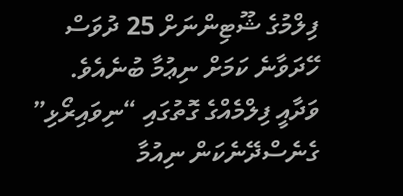ފިލްމުގެ ޝޫޓިންނަށް 25 ދުވަސް ހޭދަވާނެ ކަމަށް ނިޢުމާ ބުނެއެވެ.
ވަދާއީ ފިލްމެއްގެ ގޮތުގައި “ނިވައިރޯޅި” ގެނެސްދޭނެކަން ނިއުމާ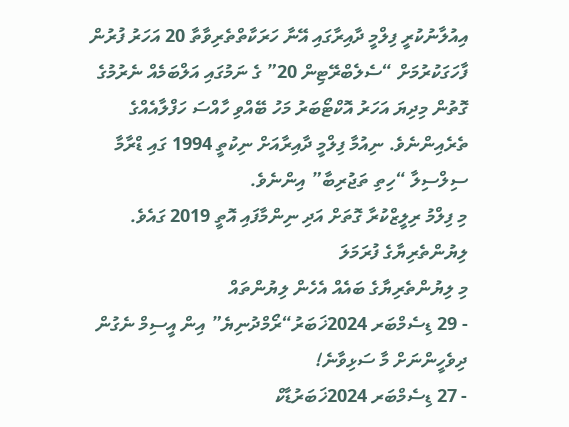އިއުލާނުކުރީ ފިލްމީ ދާއިރާގައި އޭނާ ހަރަކާތްތެރިވާތާ 20 އަހަރު ފުރުން ފާހަގަކުރުމަށް “ސެލެބްރޭޓިން 20” ގެ ނަމުގައި އަލްބަމެއް ނެރުމުގެ ގޮތުން މިދިޔަ އަހަރު އޮކްޓޯބަރު މަހު ބޭއްވި ހާއްސަ ހަފްލާއެއްގެ ތެރެއިންނެވެ. ނިއުމާ ފިލްމީ ދާއިރާއަށް ނިކުތީ 1994 ގައި ޑްރާމާ ސިލްސިލާ “ހިތި ތަޖުރިބާ” އިންނެވެ.
މި ފިލްމު ރިލީޒްކުރާ ގޮތަށް އަދި ނިންމާފައި އޮތީ 2019 ގައެވެ.
ލިޔުންތެރިޔާގެ ފުރަމަލަ
މި ލިޔުންތެރިޔާގެ ބައެއް އެހެން ލިޔުންތައް
- 29 ޑިސެމްބަރ 2024ޚަބަރު“ރޯމްދުނިޔެ” އިން އީސިމް ނެގުން ދިވެހީންނަށް މާ ސަޅިވާނެ!
- 27 ޑިސެމްބަރ 2024ޚަބަރުޑާކް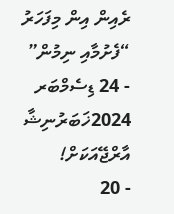ރެއިން އިން މިފަހަރު “ފެށުމާއި ނިމުން”
- 24 ޑިސެމްބަރ 2024ޚަބަރުނިޝާ އާރްޖޭއަކަށް!
- 20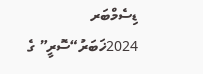ޑިސެމްބަރ 2024ޚަބަރު“ސޮރީ” ގެ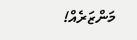މަންޒަރެއް!